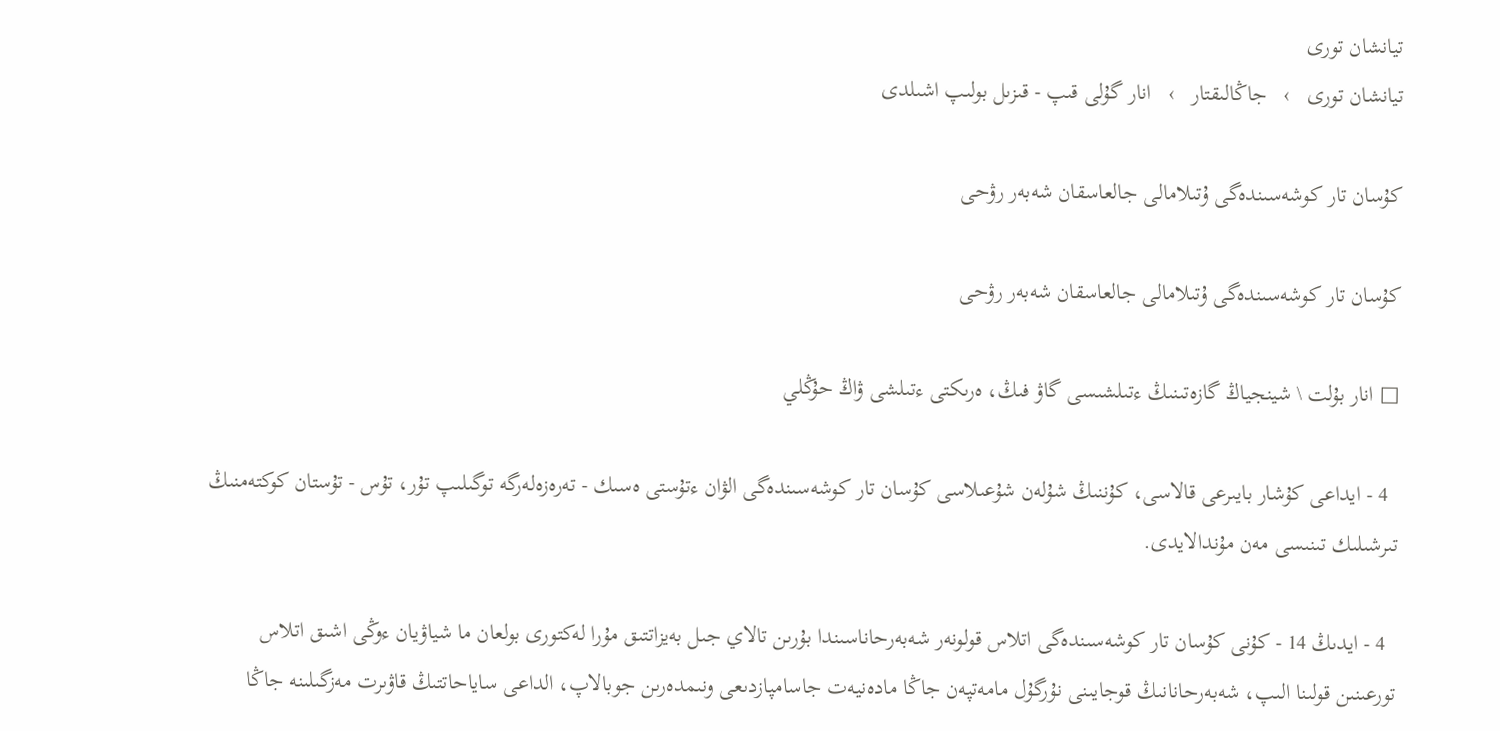تيانشان تورى
تيانشان تورى   ›   جاڭالىقتار   ›   انار گۇلى قىپ - قىزىل بولىپ اشىلدى

كۇسان تار كوشەسىندەگى ۇتىلامالى جالعاسقان شەبەر رۋحى

كۇسان تار كوشەسىندەگى ۇتىلامالى جالعاسقان شەبەر رۋحى

□ انار بۇلت \ شينجياڭ گازەتىنىڭ ءتىلشىسى گاۋ فىڭ، ەرىكتى ءتىلشى ۋاڭ حۇڭلي

  4 - ايداعى كۇشار بايىرعى قالاسى، كۇننىڭ شۇلەن شۇعىلاسى كۇسان تار كوشەسىندەگى الۋان ءتۇستى ەسىك - تەرەزەلەرگە توگىلىپ تۇر، تۇس - تۇستان كوكتەمنىڭ تىرشىلىك تىنىسى مەن مۇندالايدى.

  4 - ايدىڭ 14 - كۇنى كۇسان تار كوشەسىندەگى اتلاس قولونەر شەبەرحاناسىندا بۇرىن تالاي جىل بەيزاتتىق مۇرا لەكتورى بولعان ما شياۋيان ءوڭى اشىق اتلاس تورعىنىن قولىنا الىپ، شەبەرحانانىڭ قوجايىنى نۇرگۇل مامەتپەن جاڭا مادەنيەت جاسامپازدىعى ونىمدەرىن جوبالاپ، الداعى ساياحاتتىڭ قاۋىرت مەزگىلىنە جاڭا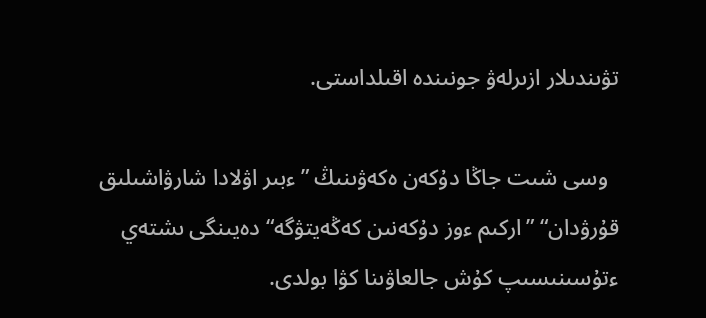تۋىندىلار ازىرلەۋ جونىندە اقىلداستى.

  وسى شىت جاڭا دۇكەن ەكەۋىنىڭ ”ءبىر اۋلادا شارۋاشىلىق قۇرۋدان“ ”اركىم ءوز دۇكەنىن كەڭەيتۋگە“ دەيىنگى ىشتەي ءتۇسىنىسىپ كۇش جالعاۋىنا كۋا بولدى.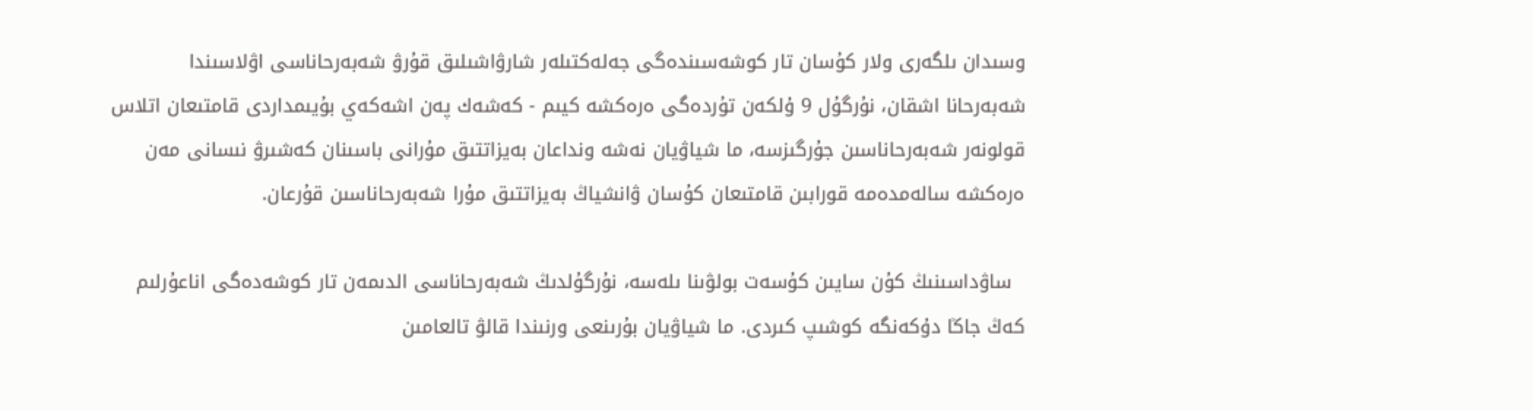وسىدان ىلگەرى ولار كۇسان تار كوشەسىندەگى جەلەكتىلەر شارۋاشىلىق قۇرۋ شەبەرحاناسى اۋلاسىندا شەبەرحانا اشقان، نۇرگۇل 9 ۇلكەن تۇردەگى ەرەكشە كيىم - كەشەك پەن اشەكەي بۇيىمداردى قامتىعان اتلاس قولونەر شەبەرحاناسىن جۇرگىزسە، ما شياۋيان نەشە ونداعان بەيزاتتىق مۇرانى باسىنان كەشىرۋ نىسانى مەن ەرەكشە سالەمدەمە قورابىن قامتىعان كۇسان ۋانشياڭ بەيزاتتىق مۇرا شەبەرحاناسىن قۇرعان.

  ساۋداسىنىڭ كۇن سايىن كۇسەت بولۋىنا ىلەسە، نۇرگۇلدىڭ شەبەرحاناسى الدىمەن تار كوشەدەگى اناعۇرلىم كەڭ جاڭا دۇكەنگە كوشىپ كىردى. ما شياۋيان بۇرىنعى ورنىندا قالۋ تالعامىن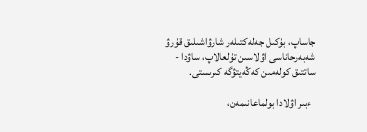جاساپ، بۇكىل جەلەكتىلەر شارۋاشىلىق قۇرۋ شەبەرحاناسى اۋلاسىن تۇلعالاپ، ساۋدا - ساتتىق كولەمىن كەڭەيتۋگە كىرىستى.

  ءبىر اۋلادا بولماعانىمەن،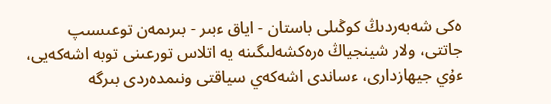ەكى شەبەردىڭ كوڭىلى باستان - اياق ءبىر - بىرىمەن توعىسىپ جاتتى، ولار شينجياڭ ەرەكشەلىگىنە يە اتلاس تورعىنى توبە اشەكەيى، ءۇي جيھازدارى، ءساندى اشەكەي سياقتى ونىمدەردى بىرگە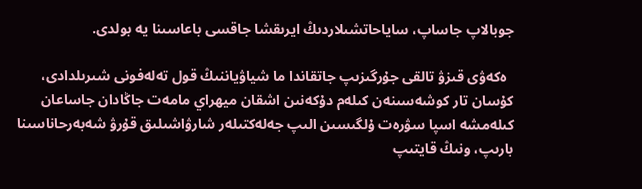جوبالاپ جاساپ، ساياحاتشىلاردىڭ ايرىقشا جاقسى باعاسىنا يە بولدى.

  ەكەۋى قىزۋ تالقى جۇرگىزىپ جاتقاندا ما شياۋياننىڭ قول تەلەفونى شىرىلدادى، كۇسان تار كوشەسىنەن كىلەم دۇكەنىن اشقان ميھراي مامەت جاڭادان جاساعان كىلەمشە اسپا سۋرەت ۇلگىسىن الىپ جەلەكتىلەر شارۋاشىلىق قۇرۋ شەبەرحاناسىنا بارىپ، ونىڭ قايتىپ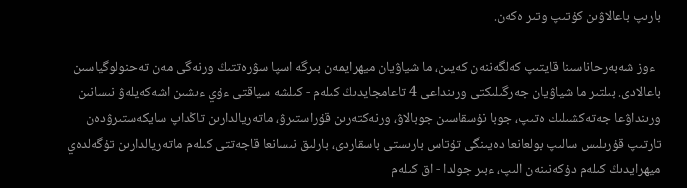بارىپ باعالاۋىن كۇتىپ وتىر ەكەن.

  ءوز شەبەرحاناسىنا قايتىپ كەلگەننەن كەيىن، ما شياۋيان ميھرايمەن بىرگە اسپا سۋرەتتىڭ ورنەگى مەن تەحنولوگياسىن باعالادى. بىلتىر ما شياۋيان جەرگىلىكتى ورىنداعى 4 تاعامجايدىڭ كىلەم - كىلشە سياقتى ءۇي ءىشىن اشەكەيلەۋ نىسانىن ورىنداۋعا جەتەكشىلىك ەتىپ، جوبا نۇسقاسىن جوبالاۋ، ورنەكتەرىن قۇراستىرۋ، ماتەريالدارىن تاڭداپ سايكەستىرۋدەن تارتىپ قۇرىلىس سالىپ بولعانعا دەيىنگى تۇتاس بارىستى باسقاردى، بارلىق نىسانعا قاجەتتى كىلەم ماتەريالدارىن تۇگەلدەي ميھرايدىڭ كىلەم دۇكەنىنەن الىپ، ءبىر جولدا - اق كىلەم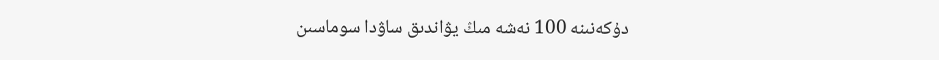دۇكەنىنە 100 نەشە مىڭ يۋاندىق ساۋدا سوماسىن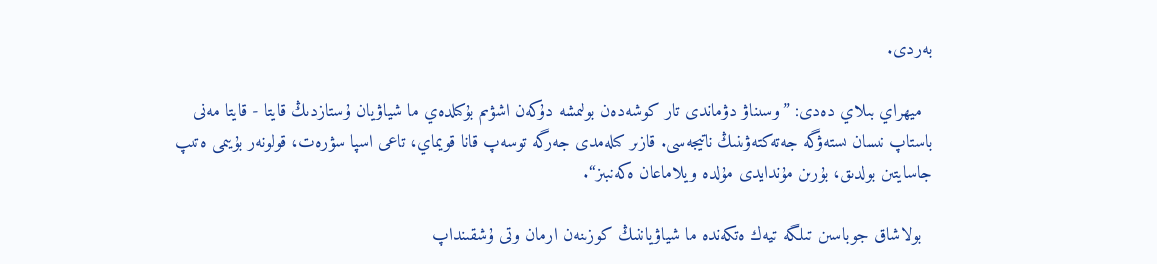بەردى.

  ميھراي بىلاي دەدى: ”وسىناۋ دۋماندى تار كوشەدەن بولىمشە دۇكەن اشۋىم بۇكىلدەي ما شياۋيان ۇستازدىڭ قايتا - قايتا مەنى باستاپ نىسان ىستەۋگە جەتەكتەۋىنىڭ ناتيجەسى. قازىر كىلەمدى جەرگە توسەپ قانا قويماي، تاعى اسپا سۋرەت، قولونەر بۇيىمى ەتىپ جاسايتىن بولدىق، بۇرىن مۇندايدى مۇلدە ويلاماعان ەكەنبىز“.

  بولاشاق جوباسىن تىلگە تيەك ەتكەندە ما شياۋياننىڭ كوزىنەن ارمان وتى ۇشقىنداپ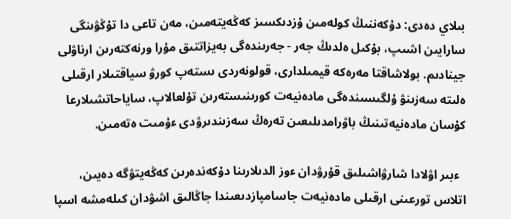بىلاي دەدى: دۇكەننىڭ كولەمىن ۇزدىكسىز كەڭەيتەمىن، مەن تاعى دا تۇڭۋىنگى سارايىن اشىپ، بۇكىل ەلدىڭ جەر - جەرىندەگى بەيزاتتىق مۇرا ورنەكتەرىن ارناۋلى جينادىم. بولاشاقتا مەرەكە قيمىلدارى، قولونەردى ىستەپ كورۋ سياقتىلار ارقىلى ەلىتە سەزىنۋ ۇلگىسىندەگى مادەنيەت كورىنىستەرىن تۇلعالاپ، ساياحاتشىلارعا كۇسان مادەنيەتىنىڭ باۋرامدىلىعىن تەرەڭ سەزىندىرۋدى ءۇمىت ەتەمىن.

  ءبىر اۋلادا شارۋاشىلىق قۇرۋدان ءوز الدىلارىنا دۇكەندەرىن كەڭەيتۋگە دەيىن، اتلاس تورعىنى ارقىلى مادەنيەت جاسامپازدىعىندا جاڭالىق اشۋدان كىلەمشە اسپا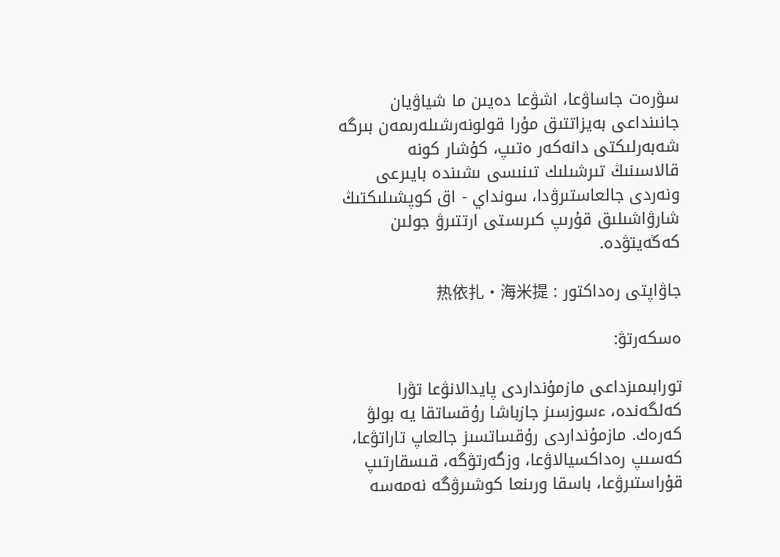سۋرەت جاساۋعا، اشۋعا دەيىن ما شياۋيان جانىنداعى بەيزاتتىق مۇرا قولونەرشىلەرىمەن بىرگە شەبەرلىكتى دانەكەر ەتىپ، كۇشار كونە قالاسىنىڭ تىرشىلىك تىنىسى ىشىندە بايىرعى ونەردى جالعاستىرۋدا، سونداي - اق كوپشىلىكتىڭ شارۋاشىلىق قۇرىپ كىرىستى ارتتىرۋ جولىن كەڭەيتۋدە.

جاۋاپتى رەداكتور : 热依扎·海米提

ەسكەرتۋ:

تورابىمىزداعى مازمۇنداردى پايدالانۋعا تۋرا كەلگەندە، ءسوزسىز جازباشا رۇقساتقا يە بولۋ كەرەك. مازمۇنداردى رۇقساتسىز جالعاپ تاراتۋعا، كەسىپ رەداكسيالاۋعا، وزگەرتۋگە، قىسقارتىپ قۇراستىرۋعا، باسقا ورىنعا كوشىرۋگە نەمەسە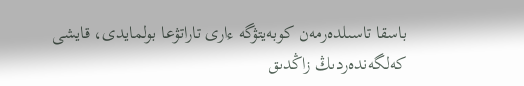باسقا تاسىلدەرمەن كوبەيتۋگە ءارى تاراتۋعا بولمايدى، قايشى كەلگەندەردىڭ زاڭدىق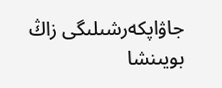جاۋاپكەرشىلىگى زاڭ بويىنشا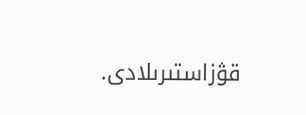قۋزاستىرىلادى.